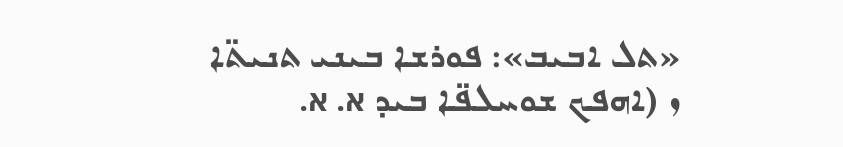«ܬܠ ܐܒܝܒ»: ܦܘܪܫܐ ܒܝܢܝ ܬܢܝܬ̈ܐ
ܙ (ܐܗܦܟ ܫܘܚܠܦ̈ܐ ܒܝܕ א. א.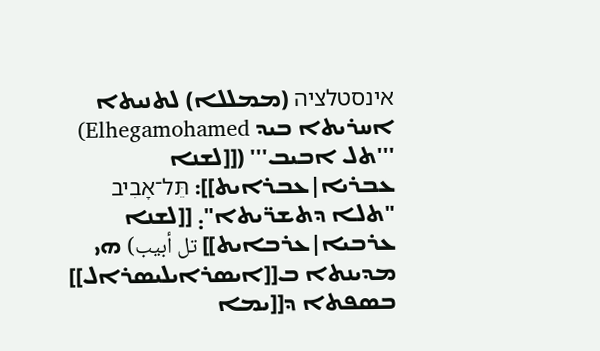אינסטלציה (ܡܡܠܠܐ) ܠܬܢܝܬܐ ܐܚܪܝܬܐ ܒܝܕ Elhegamohamed)
'''ܬܠ ܐܒܝܒ''' ([[ܠܫܢܐ ܥܒܪܝܐ|ܥܒܪܐܝܬ]]: תֵּל־אָבִיב "ܬܠܐ ܕܬܫܪ̈ܝܬܐ"܄ [[ܠܫܢܐ ܥܪܒܝܐ|ܥܪܒܐܝܬ]] تل أبيب) ܗܝ ܡܕܝܢܬܐ ܒ[[ܐܝܣܪܐܝܠܝܣܪܐܠ]] ܒܣܦܬܐ ܕ[[ܝܡܐ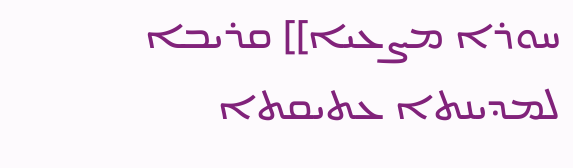ܚܘܪܐ ܡܨܥܝܐ]] ܩܪܝܒܐ ܠܡܕܝܢܬܐ ܥܬܝܩܬܐ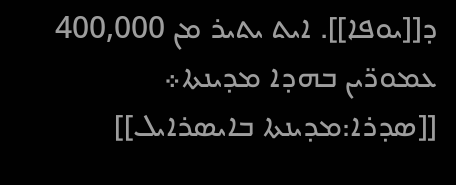ܕ[[ܝܘܦܐ]]. ܐܝܬ ܝܬܝܪ ܡܢ 400,000 ܥܡܘܪ̈ܝܢ ܒܗܕܐ ܡܕܝܢܬܐ܀
[[ܣܕܪܐ:ܡܕܝܢܬܐ ܒܐܝܣܪܐܝܠ]]